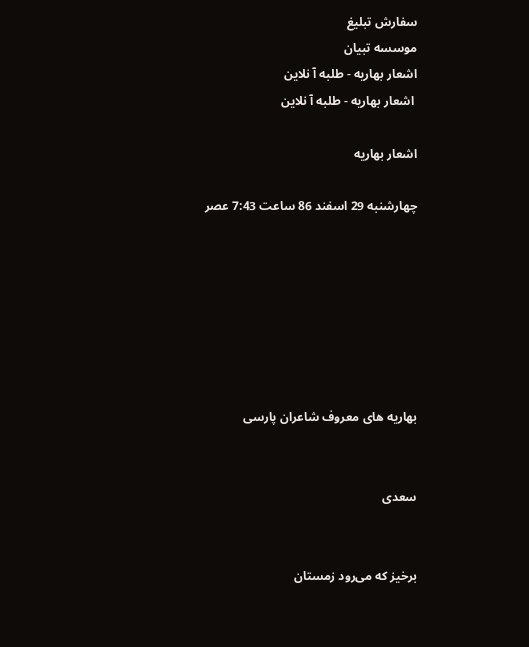سفارش تبلیغ
موسسه تبیان
اشعار بهاریه - طلبه آ نلاین
 اشعار بهاریه - طلبه آ نلاین

اشعار بهاریه

چهارشنبه 29 اسفند 86 ساعت 7:43 عصر







بهاریه های معروف شاعران پارسی


سعدی


برخیز که می‌رود زمستان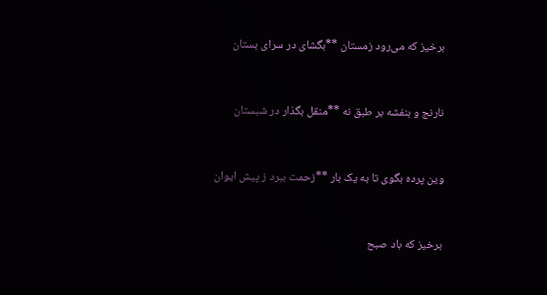برخیز که می‌رود زمستان **بگشای در سرای بستان


نارنج و بنفشه بر طبق نه **منقل بگذار در شبستان


وین پرده بگوی تا به یک بار **زحمت ببرد ز پیش ایوان


برخیز که باد صبح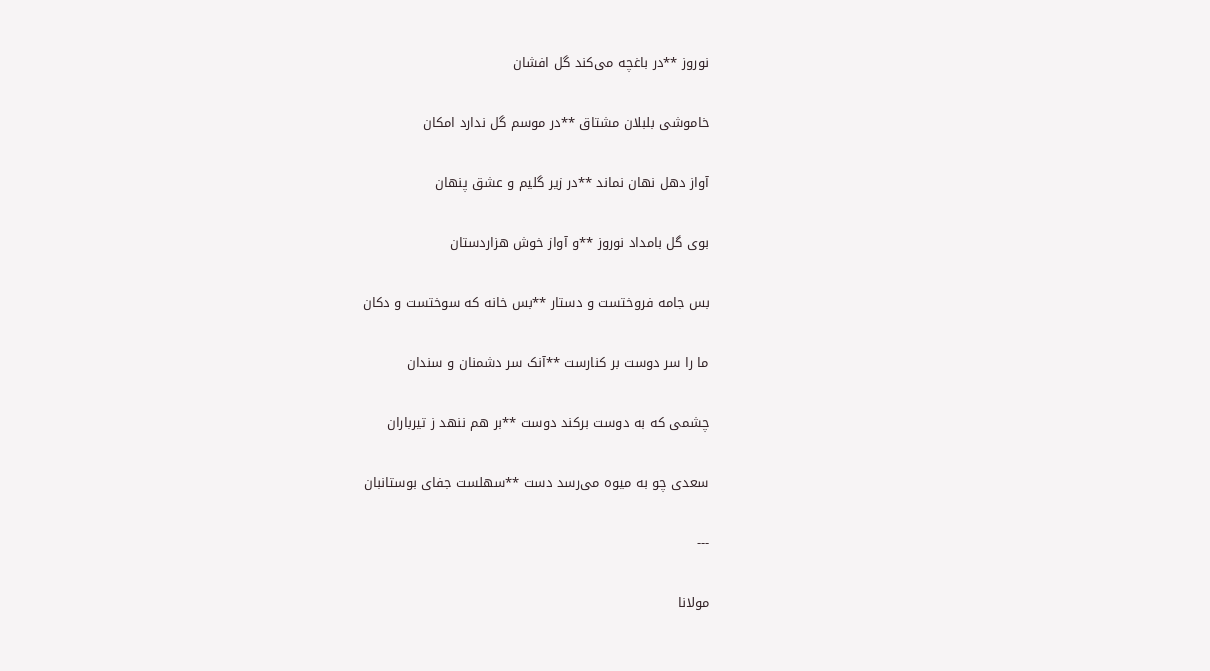نوروز **در باغچه می‌کند گل افشان


خاموشی بلبلان مشتاق **در موسم گل ندارد امکان


آواز دهل نهان نماند **در زیر گلیم و عشق پنهان


بوی گل بامداد نوروز **و آواز خوش هزاردستان


بس جامه فروختست و دستار **بس خانه که سوختست و دکان


ما را سر دوست بر کنارست **آنک سر دشمنان و سندان


چشمی که به دوست برکند دوست **بر هم ننهد ز تیرباران


سعدی چو به میوه می‌رسد دست **سهلست جفای بوستانبان


---


مولانا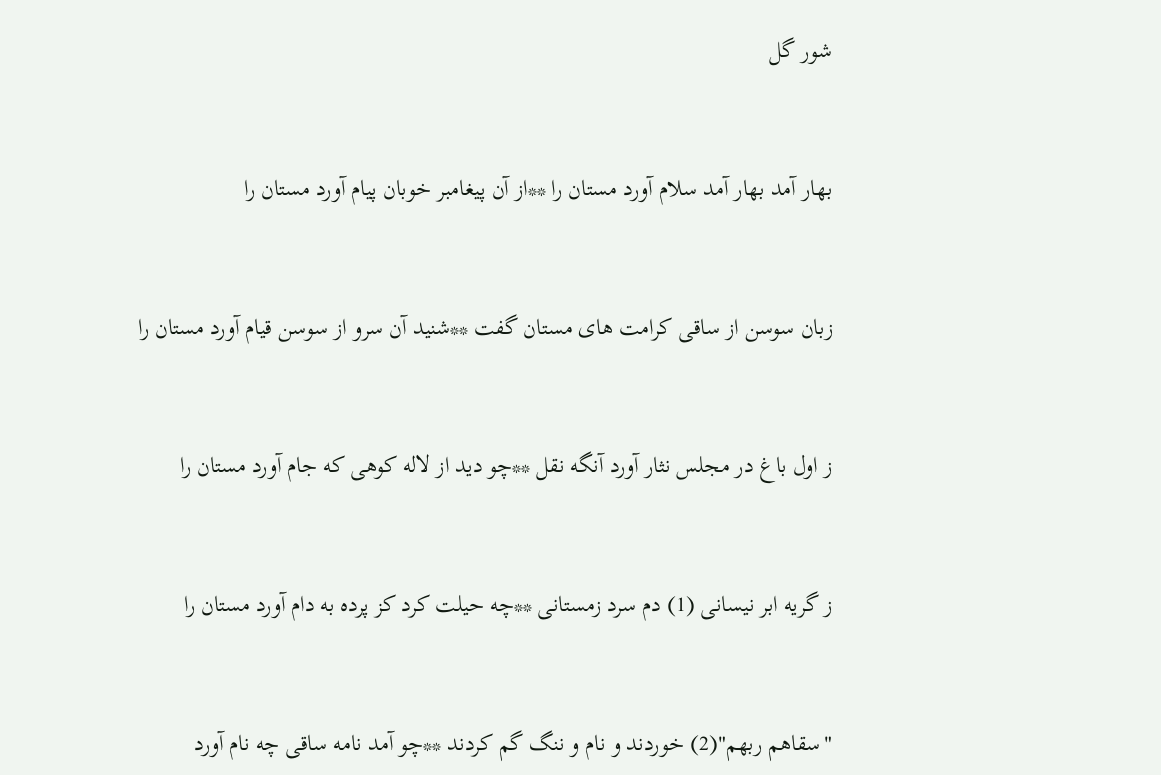شور گل


بهار آمد بهار آمد سلام آورد مستان را **از آن پیغامبر خوبان پیام آورد مستان را


زبان سوسن از ساقى کرامت هاى مستان گفت **شنید آن سرو از سوسن قیام آورد مستان را


ز اول باغ در مجلس نثار آورد آنگه نقل **چو دید از لاله کوهى که جام آورد مستان را


ز گریه ابر نیسانى (1) دم سرد زمستانى **چه حیلت کرد کز پرده به دام آورد مستان را


"سقاهم ربهم"(2) خوردند و نام و ننگ گم کردند **چو آمد نامه ساقى چه نام آورد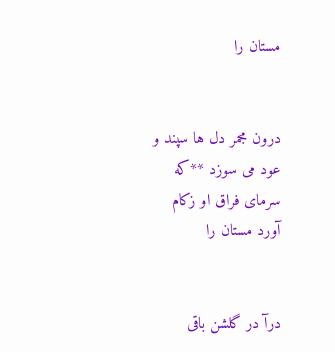مستان را


درون مجمر دل ها سپند و عود می سوزد **که سرماى فراق او زکام آورد مستان را


درآ در گلشن باقى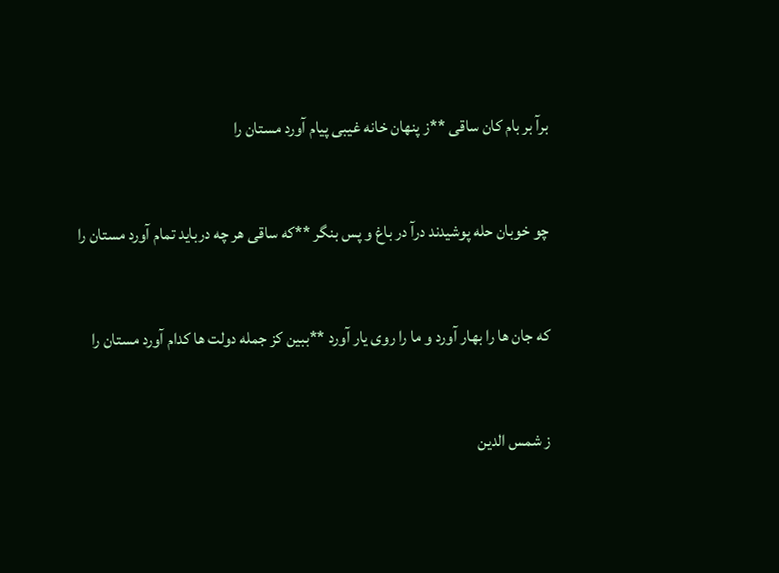برآ بر بام کان ساقى **ز پنهان خانه غیبى پیام آورد مستان را


چو خوبان حله پوشیدند درآ در باغ و پس بنگر **که ساقى هر چه درباید تمام آورد مستان را


که جان ها را بهار آورد و ما را روى یار آورد **ببین کز جمله دولت ها کدام آورد مستان را


ز شمس الدین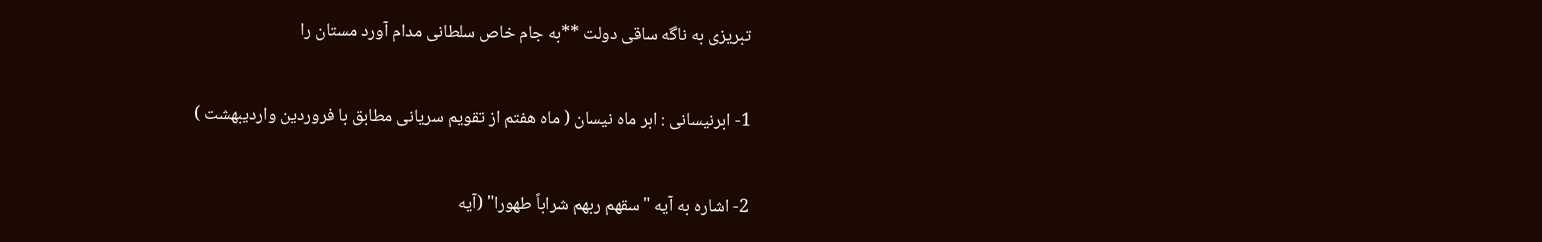تبریزى به ناگه ساقى دولت **به جام خاص سلطانى مدام آورد مستان را


1- ابرنیسانی : ابر ماه نیسان ( ماه هفتم از تقویم سریانی مطابق با فروردین واردیبهشت )


2- اشاره به آیه "سقهم ربهم شراباً طهورا" (آیه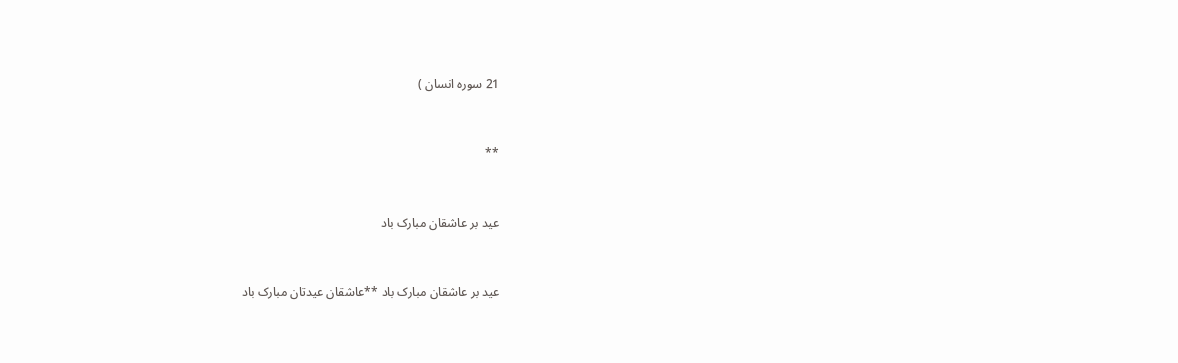21 سوره انسان )


**


عید بر عاشقان مبارک باد


عید بر عاشقان مبارک باد **عاشقان عیدتان مبارک باد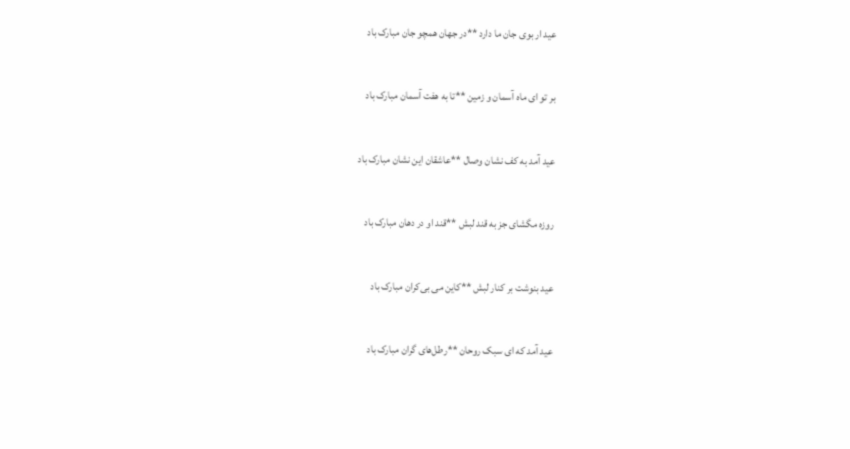عید ار بوی جان ما دارد **در جهان همچو جان مبارک باد


بر تو ای ماه آسمان و زمین **تا به هفت آسمان مبارک باد


عید آمد به کف نشان وصال **عاشقان این نشان مبارک باد


روزه مگشای جز به قند لبش **قند او در دهان مبارک باد


عید بنوشت بر کنار لبش **کاین می بی‌کران مبارک باد


عید آمد که ای سبک روحان **رطل‌های گران مبارک باد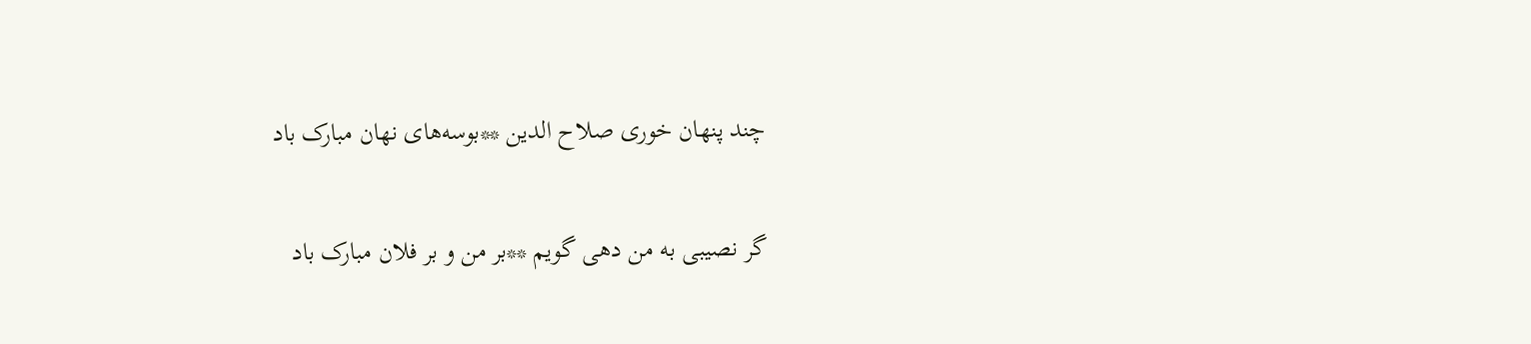چند پنهان خوری صلاح الدین **بوسه‌های نهان مبارک باد


گر نصیبی به من دهی گویم **بر من و بر فلان مبارک باد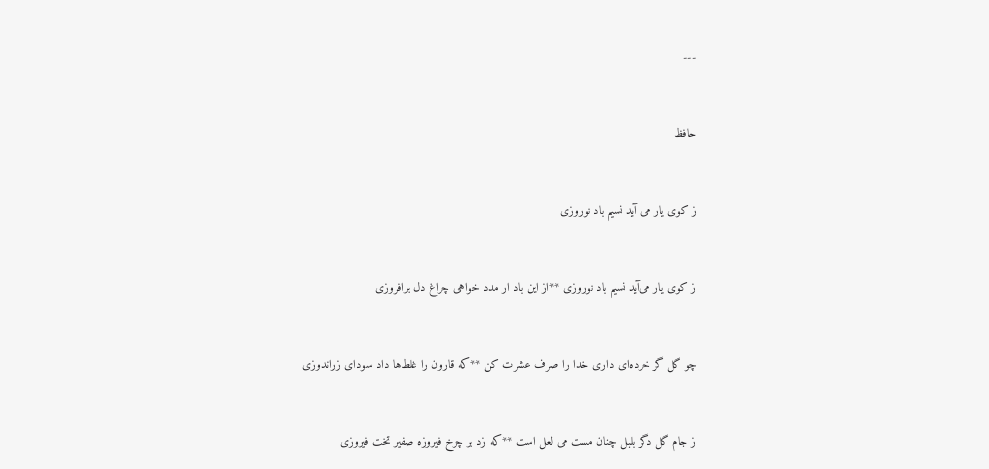---


حافظ


ز کوى یار مى ‌آید نسیم باد نوروزى


ز کوی یار می‌آید نسیم باد نوروزی **از این باد ار مدد خواهی چراغ دل برافروزی


چو گل گر خرده‌ای داری خدا را صرف عشرت کن **که قارون را غلط‌ها داد سودای زراندوزی


ز جام گل دگر بلبل چنان مست می لعل است **که زد بر چرخ فیروزه صفیر تخت فیروزی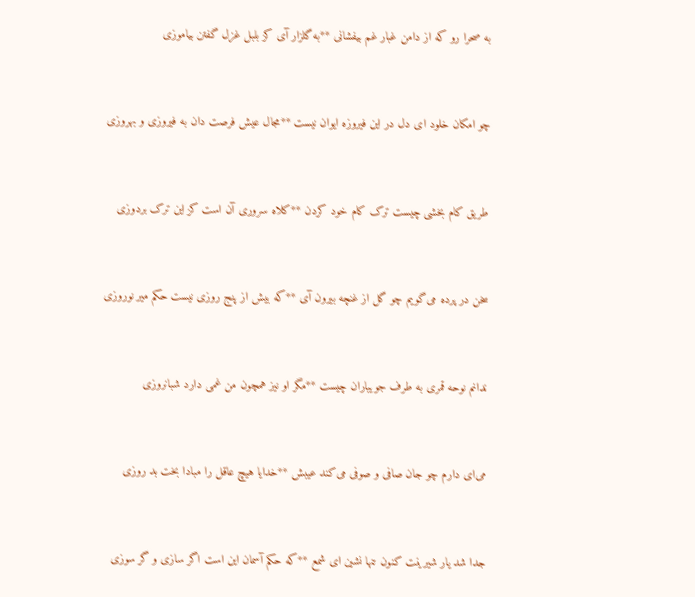به صحرا رو که از دامن غبار غم بیفشانی **به گلزار آی کز بلبل غزل گفتن بیاموزی


چو امکان خلود ای دل در این فیروزه ایوان نیست **مجال عیش فرصت دان به فیروزی و بهروزی


طریق کام بخشی چیست ترک کام خود کردن **کلاه سروری آن است کز این ترک بردوزی


سخن در پرده می‌گویم چو گل از غنچه بیرون آی **که بیش از پنج روزی نیست حکم میر نوروزی


ندانم نوحه قمری به طرف جویباران چیست **مگر او نیز همچون من غمی دارد شبانروزی


می‌ای دارم چو جان صافی و صوفی می‌کند عیبش **خدایا هیچ عاقل را مبادا بخت بد روزی


جدا شد یار شیرینت کنون تنها نشین ای شمع **که حکم آسمان این است اگر سازی و گر سوزی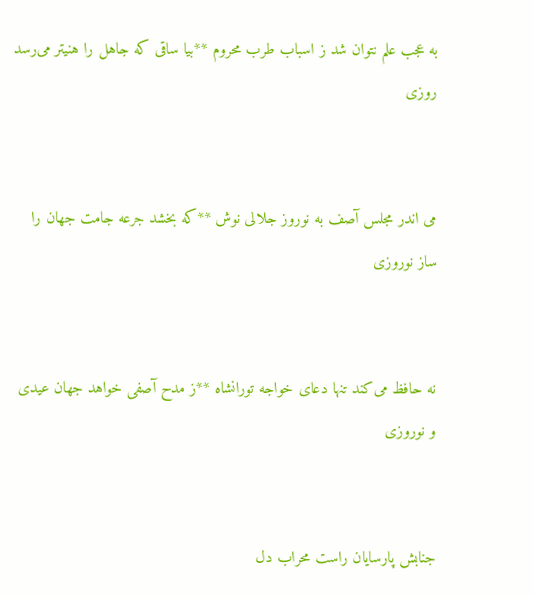به عجب علم نتوان شد ز اسباب طرب محروم **بیا ساقی که جاهل را هنیتر می‌رسد روزی


می اندر مجلس آصف به نوروز جلالی نوش **که بخشد جرعه جامت جهان را ساز نوروزی


نه حافظ می‌کند تنها دعای خواجه تورانشاه **ز مدح آصفی خواهد جهان عیدی و نوروزی


جنابش پارسایان راست محراب دل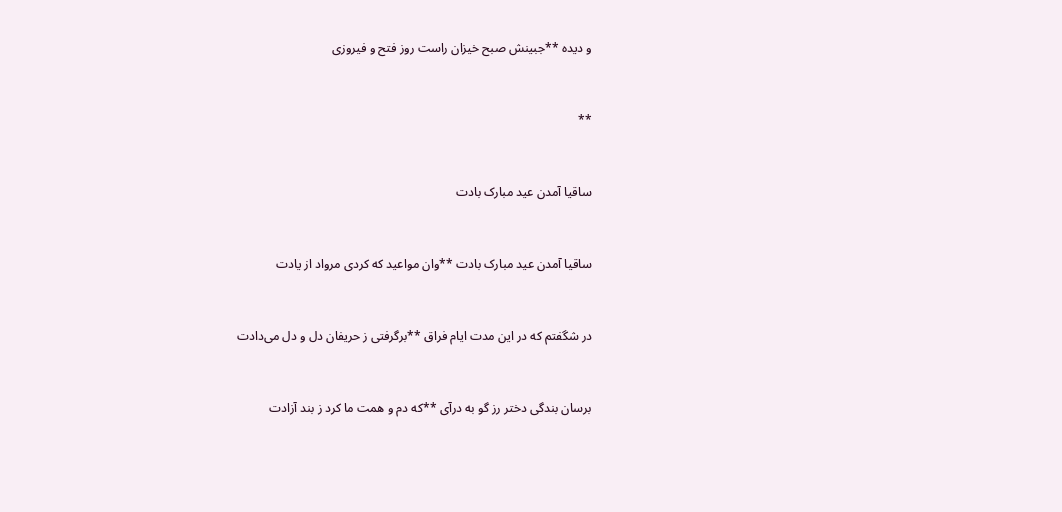و دیده **جبینش صبح خیزان راست روز فتح و فیروزی


**


ساقیا آمدن عید مبارک بادت


ساقیا آمدن عید مبارک بادت **وان مواعید که کردی مرواد از یادت


در شگفتم که در این مدت ایام فراق **برگرفتی ز حریفان دل و دل می‌دادت


برسان بندگی دختر رز گو به درآی **که دم و همت ما کرد ز بند آزادت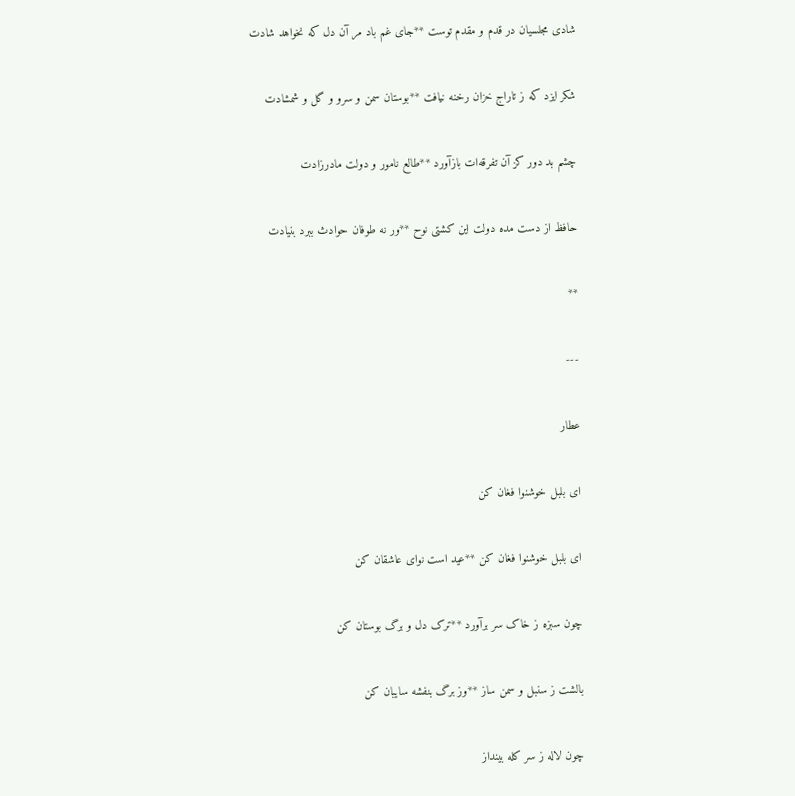شادی مجلسیان در قدم و مقدم توست **جای غم باد مر آن دل که نخواهد شادت


شکر ایزد که ز تاراج خزان رخنه نیافت **بوستان سمن و سرو و گل و شمشادت


چشم بد دور کز آن تفرقه‌ات بازآورد **طالع نامور و دولت مادرزادت


حافظ از دست مده دولت این کشتی نوح **ور نه طوفان حوادث ببرد بنیادت


**


---


عطار


ای بلبل خوشنوا فغان کن


ای بلبل خوشنوا فغان کن **عید است نوای عاشقان کن


چون سبزه ز خاک سر برآورد **ترک دل و برگ بوستان کن


بالشت ز سنبل و سمن ساز **وز برگ بنفشه سایبان کن


چون لاله ز سر کله بینداز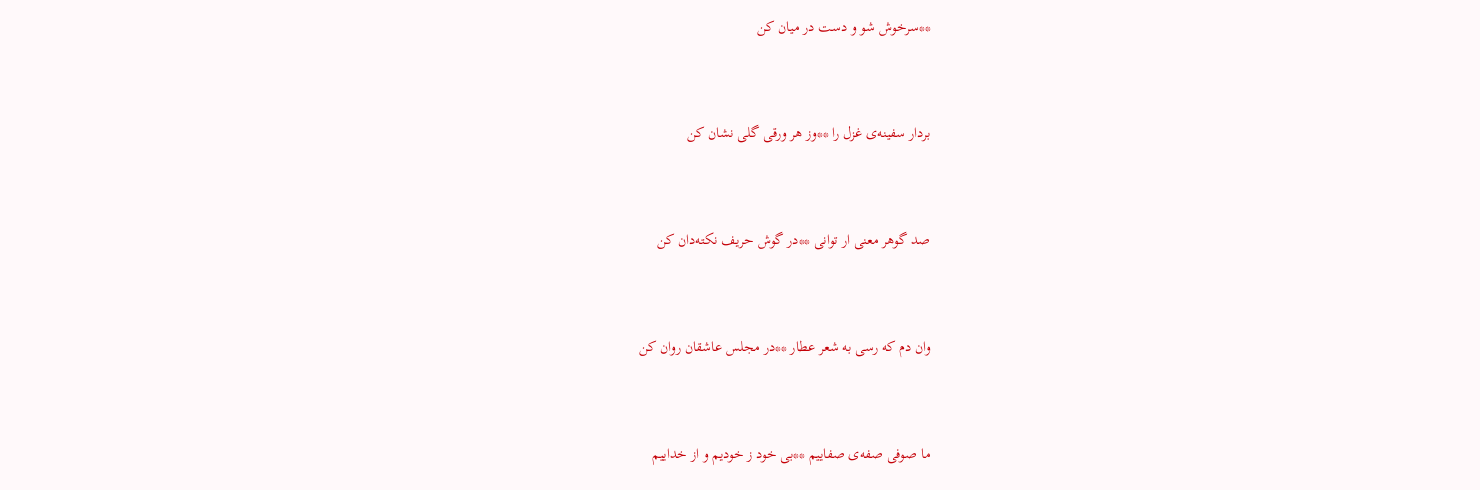**سرخوش شو و دست در میان کن


بردار سفینه‌ی غزل را **وز هر ورقی گلی نشان کن


صد گوهر معنی ار توانی **در گوش حریف نکته‌دان کن


وان دم که رسی به شعر عطار **در مجلس عاشقان روان کن


ما صوفی صفه‌ی صفاییم **بی خود ز خودیم و از خداییم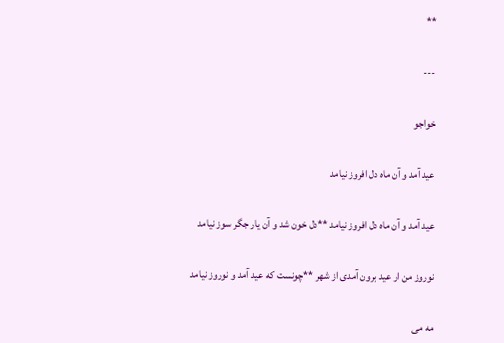**


---


خواجو


عید آمد و آن ماه دل افروز نیامد


عید آمد و آن ماه دل افروز نیامد **دل خون شد و آن یار جگر سوز نیامد


نوروز من ار عید برون آمدى از شهر **چونست که عید آمد و نوروز نیامد


مه مى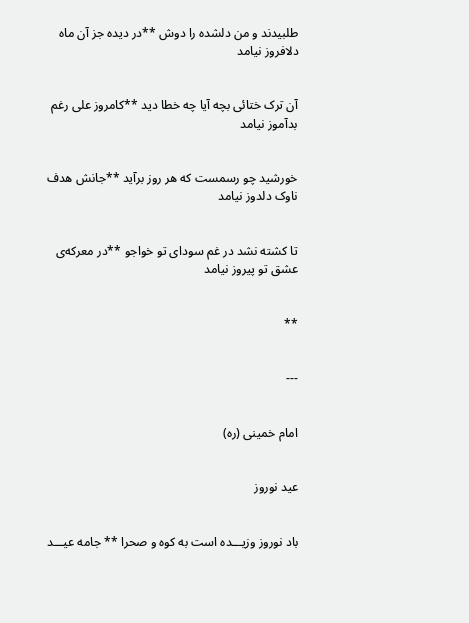طلبیدند و من دلشده را دوش **در دیده جز آن ماه دلافروز نیامد


آن ترک ختائی بچه آیا چه خطا دید **کامروز علی رغم بدآموز نیامد


خورشید چو رسمست که هر روز برآید **جانش هدف ناوک دلدوز نیامد


تا کشته نشد در غم سوداى تو خواجو **در معرکه‌ى عشق تو پیروز نیامد


**


---


امام خمینی (ره)


عید نوروز


باد نوروز وزیـــده است به کوه و صحرا ** جامه عیـــد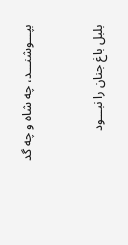بپـــوشنـــد، چه شاه و چه گد


بلبل باغ جنان را نبـــود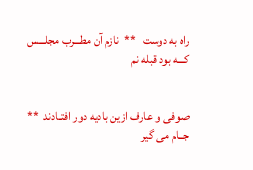راه به دوست   **  نازم آن مطـــرب مجلـــس کـــه بود قبله نم


صوفى و عارف ازین بادیه دور افتـادند  **  جــام مى گیر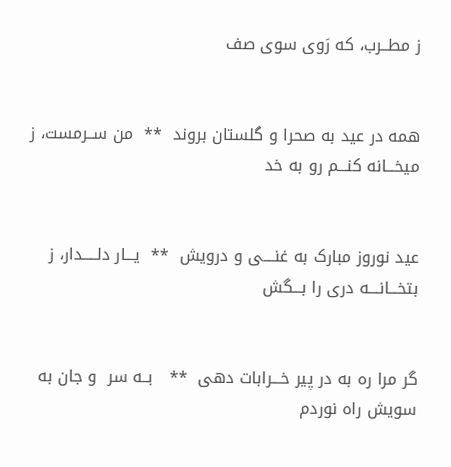ز مطــرب، که رَوى سوى صف


همه در عید به صحرا و گلستان بروند  **  من ســرمست، ز میخـــانه کنـــم رو به خد


عید نوروز مبارک به غنــــى و درویش  **  یـــار دلـــــدار، ز بتخـــانــــه درى را بـــگش


گر مرا ره به در پیر خـــرابات دهى  **   بــه سر  و جان به سویش راه نوردم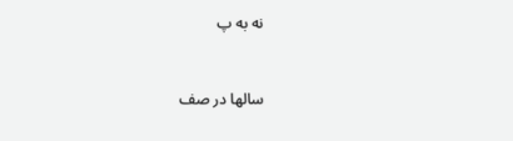نه به پ


سالها در صف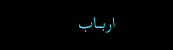اربـــاب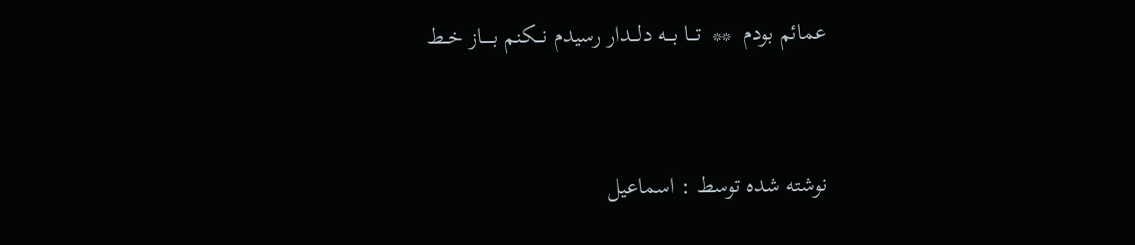عمائم بودم  **  تـــا بـــه دلـــدار رسیدم نـــکنم بـــــاز خــط


نوشته شده توسط : اسماعیل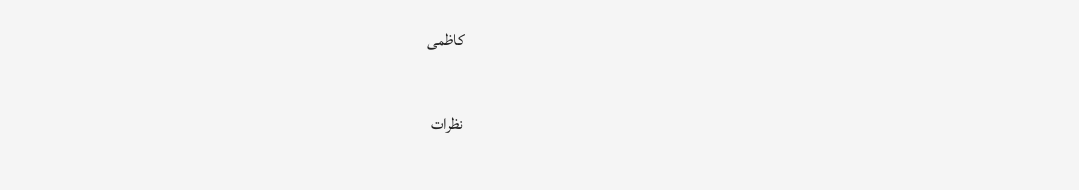کاظمی

نظرات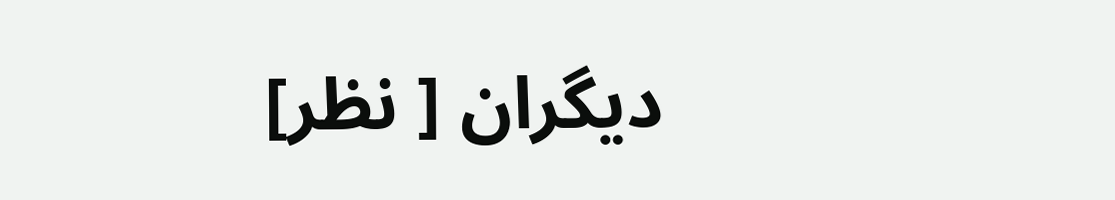ديگران [ نظر]